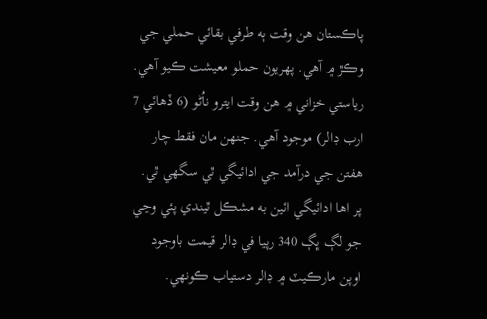پاڪستان هن وقت ٻه طرفي بقائي حملي جي وڪڙ ۾ آهي. پهريون حملو معيشت ڪيو آهي. رياستي خزاني ۾ هن وقت ايترو ناُڻو (6 ڏهائي 7 ارب ڊالر) موجود آهي. جنهن مان فقط چار هفتن جي درآمد جي ادائيگي ٿي سگهي ٿي. پر اها ادائيگي ائين به مشڪل ٿيندي پئي وڃي جو لڳ ڀڳ 340 رپيا في ڊالر قيمت باوجود اوپن مارڪيٽ ۾ ڊالر دستياب ڪونهي.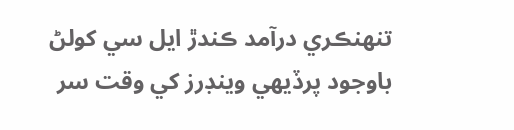تنهنڪري درآمد ڪندڙ ايل سي کولڻ باوجود پرڏيهي وينڊرز کي وقت سر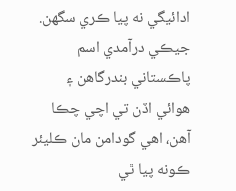ادائيگي نه پيا ڪري سگهن. جيڪي درآمدي اسم پاڪستاني بندرگاهن ۽ هوائي اڏن تي اچي چڪا آهن، اهي گودامن مان ڪليئر ڪونه پيا ٿي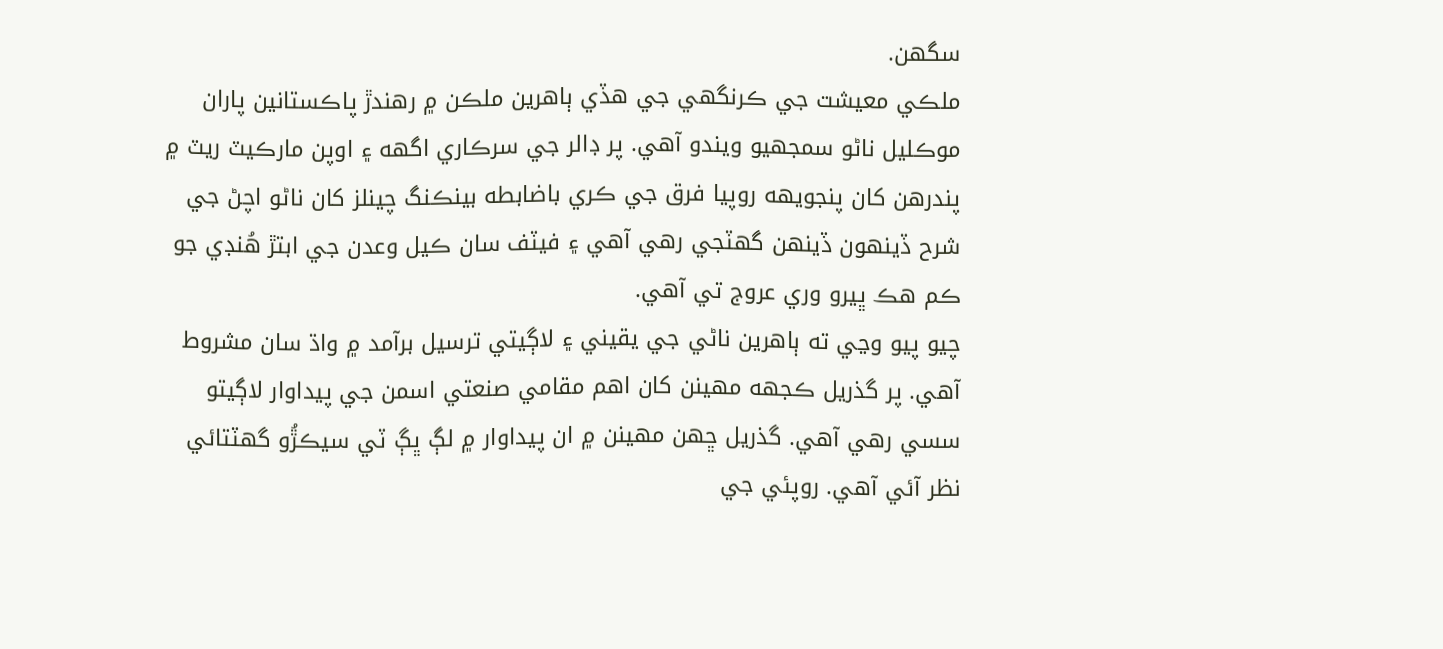سگهن.
ملڪي معيشت جي ڪرنگهي جي هڏي ٻاهرين ملڪن ۾ رهندڙ پاڪستانين پاران موڪليل ناڻو سمجهيو ويندو آهي. پر ڊالر جي سرڪاري اگهه ۽ اوپن مارڪيٽ ريٽ ۾ پندرهن کان پنجويهه روپيا فرق جي ڪري باضابطه بينڪنگ چينلز کان ناڻو اچڻ جي شرح ڏينهون ڏينهن گهٽجي رهي آهي ۽ فيٽف سان ڪيل وعدن جي ابتڙ هُنڊي جو ڪم هڪ ڀيرو وري عروج تي آهي.
چيو پيو وڃي ته ٻاهرين ناڻي جي يقيني ۽ لاڳيتي ترسيل برآمد ۾ واڌ سان مشروط آهي. پر گذريل ڪجهه مهينن کان اهم مقامي صنعتي اسمن جي پيداوار لاڳيتو سسي رهي آهي. گذريل ڇهن مهينن ۾ ان پيداوار ۾ لڳ ڀڳ ٽي سيڪڙُو گهٽتائي نظر آئي آهي. روپئي جي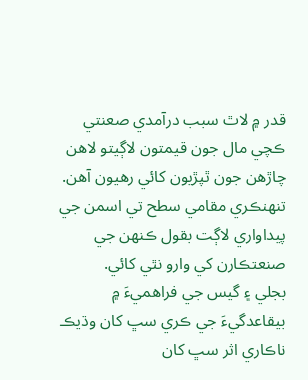قدر ۾ لاٿ سبب درآمدي صعنتي ڪچي مال جون قيمتون لاڳيتو لاهن چاڙهن جون ٿپڙيون کائي رهيون آهن. تنهنڪري مقامي سطح تي اسمن جي پيداواري لاڳت بقول ڪنهن جي صنعتڪارن کي وارو نٿي کائي.
بجلي ۽ گيس جي فراهميءَ ۾ بيقاعدگيءَ جي ڪري سڀ کان وڌيڪ ناڪاري اثر سڀ کان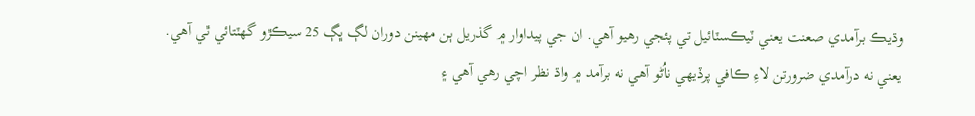وڌيڪ برآمدي صعنت يعني ٽيڪسٽائيل تي پئجي رهيو آهي. ان جي پيداوار ۾ گذريل ٻن مهينن دوران لڳ ڀڳ 25 سيڪڙو گهٽتائي ٿي آهي.
يعني نه درآمدي ضرورتن لاءِ ڪافي پرڏيهي ناُڻو آهي نه برآمد ۾ واڌ نظر اچي رهي آهي ۽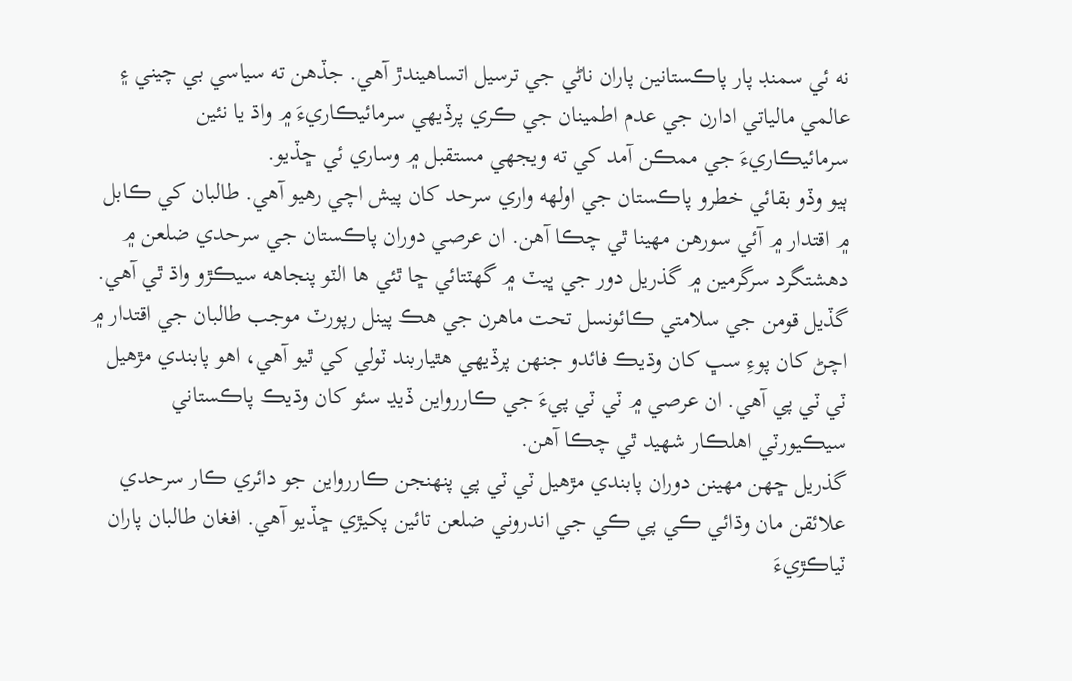نه ئي سمنڊ پار پاڪستانين پاران ناڻي جي ترسيل اتساهيندڙ آهي. جڏهن ته سياسي بي چيني ۽ عالمي مالياتي ادارن جي عدم اطمينان جي ڪري پرڏيهي سرمائيڪاريءَ ۾ واڌ يا نئين سرمائيڪاريءَ جي ممڪن آمد کي ته ويجهي مستقبل ۾ وساري ئي ڇڏيو.
ٻيو وڏو بقائي خطرو پاڪستان جي اولهه واري سرحد کان پيش اچي رهيو آهي. طالبان کي ڪابل ۾ اقتدار ۾ آئي سورهن مهينا ٿي چڪا آهن. ان عرصي دوران پاڪستان جي سرحدي ضلعن ۾ دهشتگرد سرگرمين ۾ گذريل دور جي ڀيٽ ۾ گهٽتائي ڇا ٿئي ها الٽو پنجاهه سيڪڙو واڌ ٿي آهي. گڏيل قومن جي سلامتي ڪائونسل تحت ماهرن جي هڪ پينل رپورٽ موجب طالبان جي اقتدار ۾ اچڻ کان پوءِ سڀ کان وڌيڪ فائدو جنهن پرڏيهي هٿياربند ٽولي کي ٿيو آهي، اهو پابندي مڙهيل ٽي ٽي پي آهي. ان عرصي ۾ ٽي ٽي پيءَ جي ڪاررواين ڏيڍ سئو کان وڌيڪ پاڪستاني سيڪيورٽي اهلڪار شهيد ٿي چڪا آهن.
گذريل ڇهن مهينن دوران پابندي مڙهيل ٽي ٽي پي پنهنجن ڪاررواين جو دائري ڪار سرحدي علائقن مان وڌائي ڪي پي ڪي جي اندروني ضلعن تائين پکيڙي ڇڏيو آهي. افغان طالبان پاران ٽياڪڙيءَ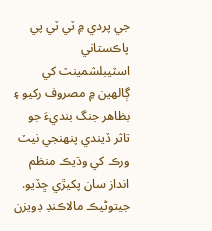جي پردي ۾ ٽي ٽي پي پاڪستاني اسٽيبلشمينٽ کي ڳالهين ۾ مصروف رکيو ۽ بظاهر جنگ بنديءَ جو تاثر ڏيندي پنهنجي نيٽ ورڪ کي وڌيڪ منظم انداز سان پکيڙي ڇڏيو.
جيتوڻيڪ مالاڪنڊ ڊويزن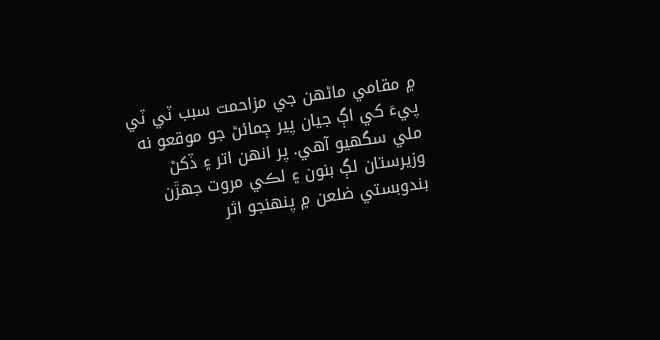۾ مقامي ماڻهن جي مزاحمت سبب ٽي ٽي پيءَ کي اڳ جيان پير ڄمائڻ جو موقعو نه ملي سگهيو آهي. پر انهن اتر ۽ ڏکڻ وزيرستان لڳ بنون ۽ لڪي مروت جهڙن بندوبستي ضلعن ۾ پنهنجو اثر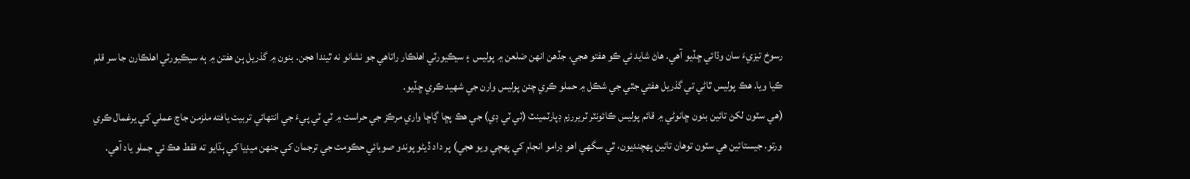رسوخ تيزيءَ سان وڌائي ڇڏيو آهي. هاڻ شايد ئي ڪو هفتو هجي، جڏهن انهن ضلعن ۾ پوليس ۽ سيڪيورٽي اهلڪار راتاهي جو نشانو نه ٿيندا هجن. بنون ۾ گذريل ٻن هفتن ۾ ٻه سيڪيورٽي اهلڪارن جا سر قلم ڪيا ويا. هڪ پوليس ٿاڻي تي گذريل هفتي جٿي جي شڪل ۾ حملو ڪري چئن پوليس وارن جي شهيد ڪري ڇڏيو.
(هي سٽون لکڻ تائين بنون ڇانوڻي ۾ قائم پوليس ڪائونٽر ٽريررزم ڊپارٽمينٽ (ٽي ٽي ڊي) جي هڪ پڇا ڳاڇا واري مرڪز جي حراست ۾ ٽي ٽي پيءَ جي انتهائي تربيت يافته ملزمن جاچ عملي کي يرغمال ڪري ورتو. جيستائين هي سٽون توهان تائين پهچنديون، ٿي سگهي اهو ڊرامو انجام کي پهچي ويو هجي) پر داد ڏيڻو پوندو صوبائي حڪومت جي ترجمان کي جنهن ميڊيا کي ٻڌايو ته فقط هڪ ئي جملو ياد آهي.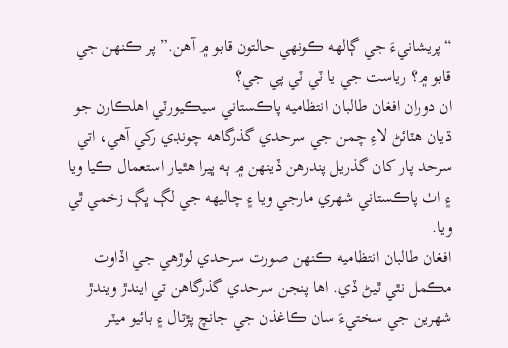“پريشانيءَ جي ڳالهه ڪونهي حالتون قابو ۾ آهن.” پر ڪنهن جي قابو ۾؟ رياست جي يا ٽي ٽي پي جي؟
ان دوران افغان طالبان انتظاميه پاڪستاني سيڪيورٽي اهلڪارن جو ڌيان هٽائڻ لاءِ چمن جي سرحدي گذرگاهه چونڊي رکي آهي، اتي سرحد پار کان گذريل پندرهن ڏينهن ۾ ٻه ڀيرا هٿيار استعمال ڪيا ويا ۽ اٺ پاڪستاني شهري مارجي ويا ۽ چاليهه جي لڳ ڀڳ زخمي ٿي ويا.
افغان طالبان انتظاميه ڪنهن صورت سرحدي لوڙهي جي اڏاوت مڪمل نٿي ٿيڻ ڏي. اها پنجن سرحدي گذرگاهن تي ايندڙ ويندڙ شهرين جي سختيءَ سان ڪاغذن جي جانچ پڙتال ۽ بائيو ميٽر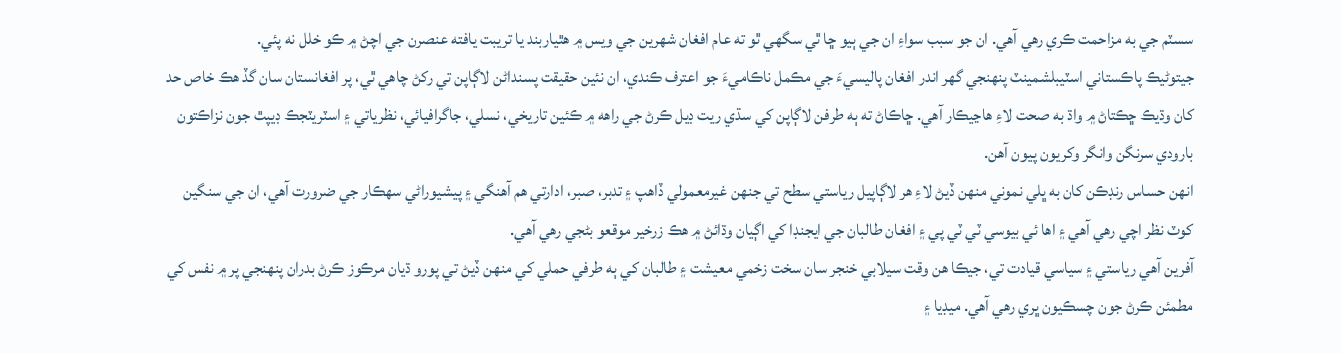سسٽم جي به مزاحمت ڪري رهي آهي. ان جو سبب سواءِ ان جي ٻيو ڇا ٿي سگهي ٿو ته عام افغان شهرين جي ويس ۾ هٿياربند يا تريبت يافته عنصرن جي اچڻ ۾ ڪو خلل نه پئي.
جيتوڻيڪ پاڪستاني اسٽيبلشمينٽ پنهنجي گهر اندر افغان پاليسيءَ جي مڪمل ناڪاميءَ جو اعترف ڪندي، ان نئين حقيقت پسنداڻن لاڳاپن تي رکڻ چاهي ٿي، پر افغانستان سان گڏ هڪ خاص حد کان وڌيڪ ڇڪتاڻ ۾ واڌ به صحت لاءِ هاڃيڪار آهي. ڇاڪاڻ ته ٻه طرفن لاڳاپن کي سڌي ريت ڊيل ڪرڻ جي راهه ۾ ڪئين تاريخي، نسلي، جاگرافيائي، نظرياتي ۽ اسٽريٽجڪ ڊيپٿ جون نزاڪتون بارودي سرنگن وانگر وکريون پيون آهن.
انهن حساس رنڊڪن کان به ڀلي نموني منهن ڏيڻ لاءِ هر لاڳاپيل رياستي سطح تي جنهن غيرمعمولي ڏاهپ ۽ تدبر، صبر، ادارتي هم آهنگي ۽ پيشيوراڻي سهڪار جي ضرورت آهي، ان جي سنگين کوٽ نظر اچي رهي آهي ۽ اها ئي بيوسي ٽي ٽي پي ۽ افغان طالبان جي ايجنڊا کي اڳيان وڌائڻ ۾ هڪ زرخير موقعو بڻجي رهي آهي.
آفرين آهي رياستي ۽ سياسي قيادت تي، جيڪا هن وقت سيلابي خنجر سان سخت زخمي معيشت ۽ طالبان کي ٻه طرفي حملي کي منهن ڏيڻ تي پورو ڌيان مرڪوز ڪرڻ بدران پنهنجي پر ۾ نفس کي مطمئن ڪرڻ جون چسڪيون ڀري رهي آهي. ميڊيا ۽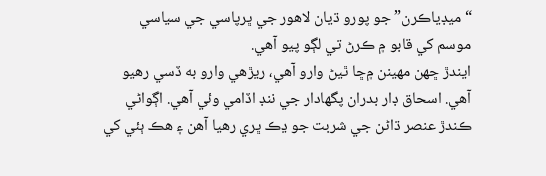“ميڊياڪرن” جو پورو ڌيان لاهور جي ڀرپاسي جي سياسي موسم کي قابو ۾ ڪرڻ تي لڳو پيو آهي.
ايندڙ ڇهن مهينن ۾ڇا ٿيڻ وارو آهي، ريڙهي وارو به ڏسي رهيو آهي. اسحاق ڊار بدران پگهادار جي ننڊ اڏامي وئي آهي. اڳواڻي ڪندڙ عنصر ڌاڻن جي شربت جو ڍڪ ڀري رهيا آهن ۽ هڪ ٻئي کي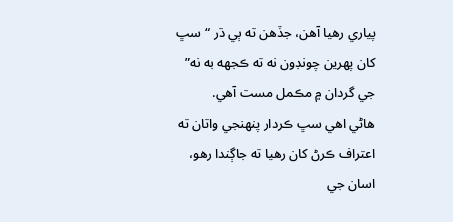پياري رهيا آهن، جڏهن ته ٻي ڌر “سڀ کان پهرين چونڊون نه ته ڪجهه به نه” جي گردان ۾ مڪمل مست آهي.
هاڻي اهي سڀ ڪردار پنهنجي واتان ته اعتراف ڪرڻ کان رهيا ته جاڳندا رهو، اسان جي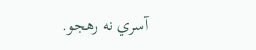آسري نه رهجو.